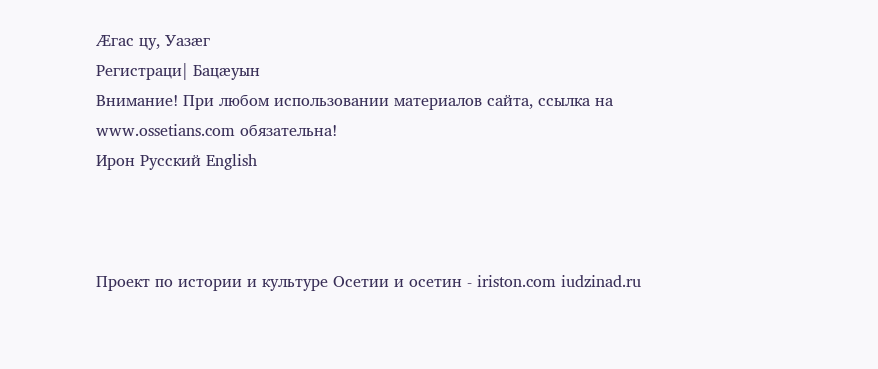Æгас цу, Уазæг
Регистраци| Бацæуын
Внимание! При любом использовании материалов сайта, ссылка на www.ossetians.com обязательна!
Ирон Русский English



Проект по истории и культуре Осетии и осетин - iriston.com iudzinad.ru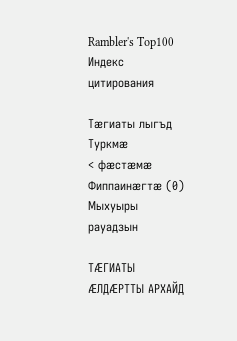Rambler's Top100 Индекс цитирования

Тæгиаты лыгъд Туркмæ
< фæстæмæ  Фиппаинæгтæ (0)      Мыхуыры рауадзын

ТÆГИАТЫ ÆЛДÆРТТЫ АРХАЙД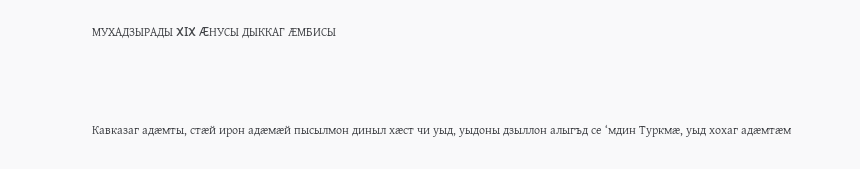МУХАДЗЫРАДЫ XIX ÆНУСЫ ДЫККАГ ÆМБИСЫ



Кавказаг адæмты, стæй ирон адæмæй пысылмон диныл хæст чи уыд, уыдоны дзыллон алыгъд се ‘мдин Туркмæ, уыд хохаг адæмтæм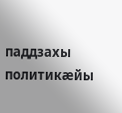паддзахы политикæйы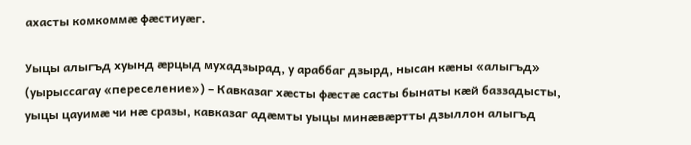ахасты комкоммæ фæстиуæг.

Уыцы алыгъд хуынд æрцыд мухадзырад, у араббаг дзырд, нысан кæны «алыгъд» (уырыссагау «переселение») – Кавказаг хæсты фæстæ састы бынаты кæй баззадысты, уыцы цауимæ чи нæ сразы, кавказаг адæмты уыцы минæвæртты дзыллон алыгъд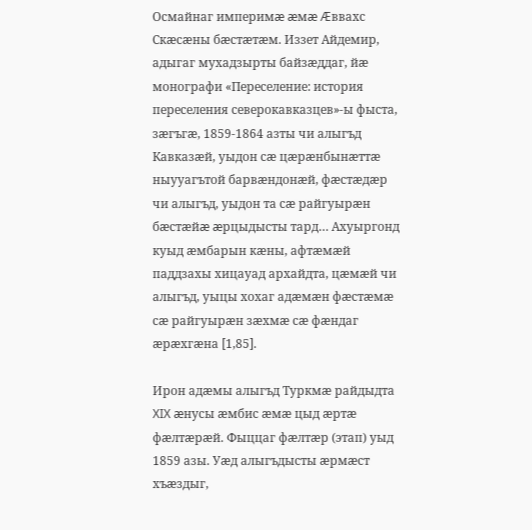Осмайнаг империмæ æмæ Æввахс Скæсæны бæстæтæм. Иззет Айдемир, адыгаг мухадзырты байзæддаг, йæ монографи «Переселение: история переселения северокавказцев»-ы фыста, зæгъгæ, 1859-1864 азты чи алыгъд Кавказæй, уыдон сæ цæрæнбынæттæ ныууагътой барвæндонæй, фæстæдæр чи алыгъд, уыдон та сæ райгуырæн бæстæйæ æрцыдысты тард… Ахуыргонд куыд æмбарын кæны, афтæмæй паддзахы хицауад архайдта, цæмæй чи алыгъд, уыцы хохаг адæмæн фæстæмæ сæ райгуырæн зæхмæ сæ фæндаг æрæхгæна [1,85].

Ирон адæмы алыгъд Туркмæ райдыдта XIX æнусы æмбис æмæ цыд æртæ фæлтæрæй. Фыццаг фæлтæр (этап) уыд 1859 азы. Уæд алыгъдысты æрмæст хъæздыг,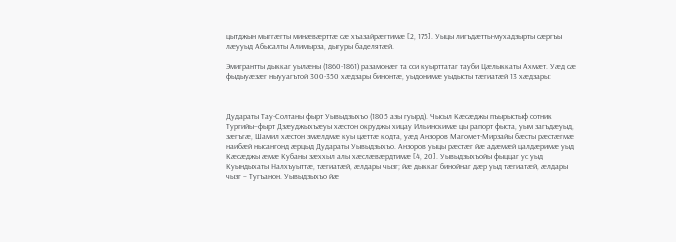цытджын мыггæгты минæвæрттæ сæ хъазайрæгтимæ [2, 175]. Уыцы лигъдæтты-мухадзырты сæргъы лæууыд Абысалты Алимырза, дыгуры баделятæй.

Эмигрантты дыккаг уылæны (1860-1861) разамонæг та сси куырттатаг тауби Цæлыккаты Ахмæт. Уæд сæ фыдыуæзæг ныууагътой 300-350 хæдзары бинонтæ, уыдонимæ уыдысты тæгиатæй 13 хæдзары:



Дудараты Тау-Солтаны фырт Уывыдзыхъо (1805 азы гуырд). Чысыл Кæсæджы пъырыстыф сотник Тургийы–фырт Дзæуджыхъæуы хæстон окруджы хицау Ильинскимæ цы рапорт фыста, уым загъдæуыд, зæгъгæ, Шамил хæстон змæлдмæ куы цæттæ кодта, уæд Анзоров Магомет-Мирзайы бæсты рæстæгмæ наибæй нысангонд æрцыд Дудараты Уывыдзыхъо. Анзоров уыцы рæстæг йæ адæмæй цалдæримæ уыд Кæсæджы æмæ Кубаны зæххыл алы хæслæвæрдтимæ [4, 20]. Уывыдзыхъойы фыццаг ус уыд Куындыхаты Налхъуыттæ, тæгиатæй, æлдары чызг; йæ дыккаг бинойнаг дæр уыд тæгиатæй, æлдары чызг – Тугъанон. Уывыдзыхъо йæ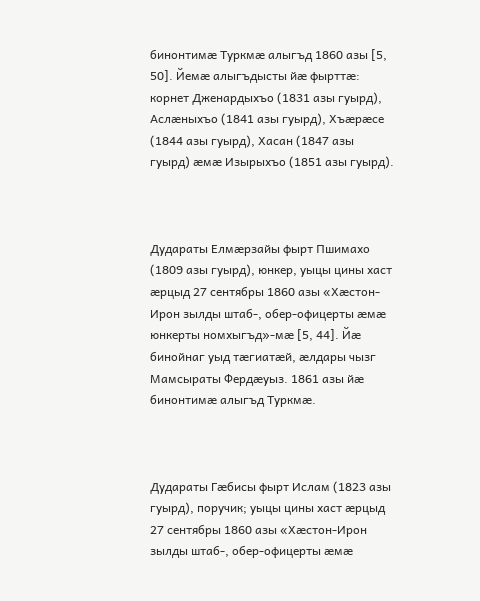бинонтимæ Туркмæ алыгъд 1860 азы [5, 50]. Йемæ алыгъдысты йæ фырттæ: корнет Дженардыхъо (1831 азы гуырд), Аслæныхъо (1841 азы гуырд), Хъæрæсе (1844 азы гуырд), Хасан (1847 азы гуырд) æмæ Изырыхъо (1851 азы гуырд).



Дудараты Елмæрзайы фырт Пшимахо (1809 азы гуырд), юнкер, уыцы цины хаст æрцыд 27 сентябры 1860 азы «Хæстон-Ирон зылды штаб-, обер-офицерты æмæ юнкерты номхыгъд»-мæ [5, 44]. Йæ бинойнаг уыд тæгиатæй, æлдары чызг Мамсыраты Фердæуыз. 1861 азы йæ бинонтимæ алыгъд Туркмæ.



Дудараты Гæбисы фырт Ислам (1823 азы гуырд), поручик; уыцы цины хаст æрцыд 27 сентябры 1860 азы «Хæстон-Ирон зылды штаб-, обер-офицерты æмæ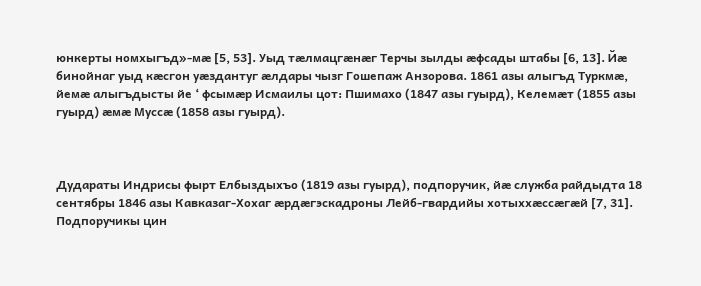юнкерты номхыгъд»-мæ [5, 53]. Уыд тæлмацгæнæг Терчы зылды æфсады штабы [6, 13]. Йæ бинойнаг уыд кæсгон уæздантуг æлдары чызг Гошепаж Анзорова. 1861 азы алыгъд Туркмæ, йемæ алыгъдысты йе ‘ фсымæр Исмаилы цот: Пшимахо (1847 азы гуырд), Келемæт (1855 азы гуырд) æмæ Муссæ (1858 азы гуырд).



Дудараты Индрисы фырт Елбыздыхъо (1819 азы гуырд), подпоручик, йæ служба райдыдта 18 сентябры 1846 азы Кавказаг-Хохаг æрдæгэскадроны Лейб-гвардийы хотыххæссæгæй [7, 31]. Подпоручикы цин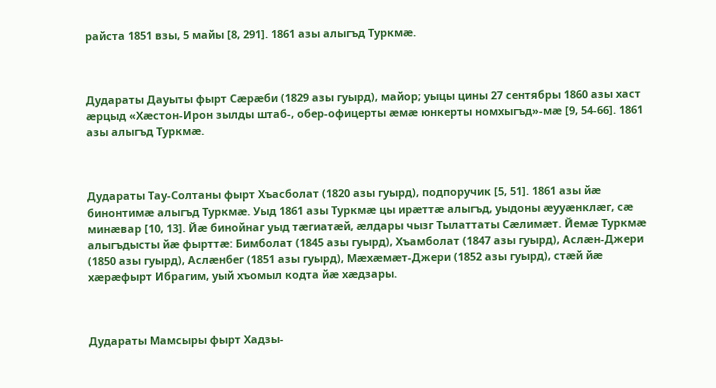райста 1851 взы, 5 майы [8, 291]. 1861 азы алыгъд Туркмæ.



Дудараты Дауыты фырт Сæрæби (1829 азы гуырд), майор; уыцы цины 27 сентябры 1860 азы хаст æрцыд «Хæстон-Ирон зылды штаб-, обер-офицерты æмæ юнкерты номхыгъд»-мæ [9, 54-66]. 1861 азы алыгъд Туркмæ.



Дудараты Тау-Солтаны фырт Хъасболат (1820 азы гуырд), подпоручик [5, 51]. 1861 азы йæ бинонтимæ алыгъд Туркмæ. Уыд 1861 азы Туркмæ цы ирæттæ алыгъд, уыдоны æууæнклæг, сæ минæвар [10, 13]. Йæ бинойнаг уыд тæгиатæй, æлдары чызг Тылаттаты Сæлимæт. Йемæ Туркмæ алыгъдысты йæ фырттæ: Бимболат (1845 азы гуырд), Хъамболат (1847 азы гуырд), Аслæн-Джери (1850 азы гуырд), Аслæнбег (1851 азы гуырд), Мæхæмæт-Джери (1852 азы гуырд), стæй йæ хæрæфырт Ибрагим, уый хъомыл кодта йæ хæдзары.



Дудараты Мамсыры фырт Хадзы-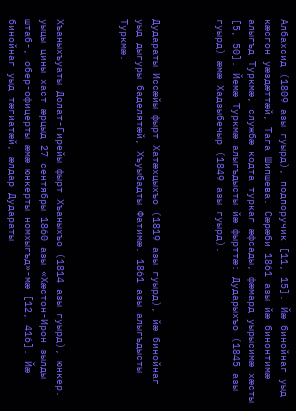Албахсид (1809 азы гуырд), подпоручик [11, 15]. Йæ бинойнаг уыд кæсгон уæздæттæй, Тага Шипшева. Сæрæби 1861 азы йæ бинонтимæ алыгъд Туркмæ, службæ кодта туркаг æфсады, фæмард уырысимæ хæсты [5, 50]. Йемæ Туркмæ алыгъдысты йæ фырттæ: Дударыхъо (1845 азы гуырд) æмæ Хадзыбечыр (1849 азы гуырд).



Дудараты Иссæйы фырт Хатæхцыхъо (1819 азы гуырд), йæ бинойнаг уыд дыгуры баделятæй, Хъуыбадты Фатимæ. 1861 азы алыгъдысты Туркмæ.



Хъаныхъуаты Долат-Гирейы фырт Хъаныхъо (1814 азы гуырд), юнкер. уыцы цины хаст æрцыд 27 сентябры 1860 азы «Хæстон-Ирон зылды штаб-, обер-офицерты æмæ юнкерты номхыгъд»-мæ [12, 416]. Йæ бинойнаг уыд тæгиатæй, æлдар Дудараты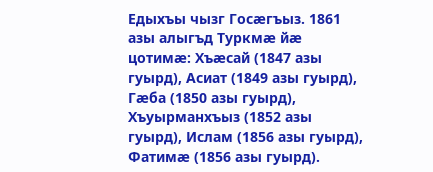Едыхъы чызг Госæгъыз. 1861 азы алыгъд Туркмæ йæ цотимæ: Хъæсай (1847 азы гуырд), Асиат (1849 азы гуырд), Гæба (1850 азы гуырд), Хъуырманхъыз (1852 азы гуырд), Ислам (1856 азы гуырд), Фатимæ (1856 азы гуырд).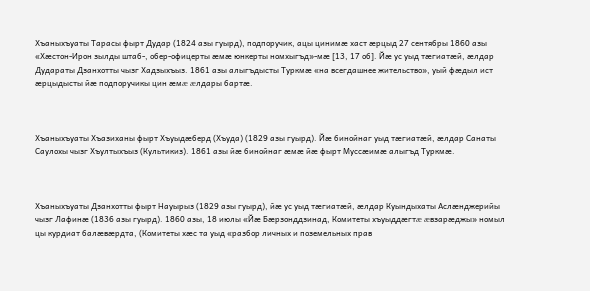Хъаныхъуаты Тарасы фырт Дудар (1824 азы гуырд), подпоручик, ацы цинимæ хаст æрцыд 27 сентябры 1860 азы «Хæстон-Ирон зылды штаб-, обер-офицерты æмæ юнкерты номхыгъд»-мæ [13, 17 об]. Йæ ус уыд тæгиатæй, æлдар Дудараты Дзанхотты чызг Хадзыхъыз. 1861 азы алыгъдысты Туркмæ «на всегдашнее жительство», уый фæдыл ист æрцыдысты йæ подпоручикы цин æмæ æлдары бартæ.



Хъаныхъуаты Хъазиханы фырт Хъуыдæберд (Хъуда) (1829 азы гуырд). Йæ бинойнаг уыд тæгиатæй, æлдар Санаты Саулохы чызг Хъултыхъыз (Культикиз). 1861 азы йæ бинойнаг æмæ йæ фырт Муссæимæ алыгъд Туркмæ.



Хъаныхъуаты Дзанхотты фырт Науырыз (1829 азы гуырд), йæ ус уыд тæгиатæй, æлдар Куындыхаты Аслæнджерийы чызг Лафинæ (1836 азы гуырд). 1860 азы, 18 июлы «Йæ Бæрзонддзинад, Комитеты хъуыддæгтæ æвзарæджы» номыл цы курдиат балæвæрдта, (Комитеты хæс та уыд «разбор личных и поземельных прав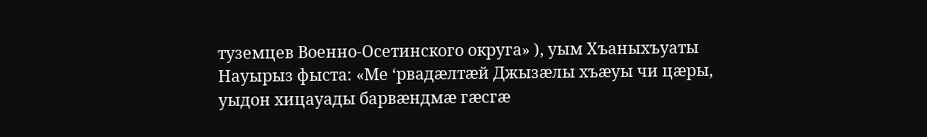туземцев Военно-Осетинского округа» ), уым Хъаныхъуаты Науырыз фыста: «Ме ‘рвадæлтæй Джызæлы хъæуы чи цæры, уыдон хицауады барвæндмæ гæсгæ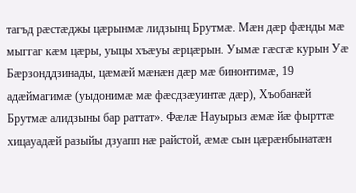тагъд рæстæджы цæрынмæ лидзынц Брутмæ. Мæн дæр фæнды мæ мыггаг кæм цæры, уыцы хъæуы æрцæрын. Уымæ гæсгæ курын Уæ Бæрзонддзинады, цæмæй мæнæн дæр мæ бинонтимæ, 19 адæймагимæ (уыдонимæ мæ фæсдзæуинтæ дæр), Хъобанæй Брутмæ алидзыны бар раттат». Фæлæ Науырыз æмæ йæ фырттæ хицауадæй разыйы дзуапп нæ райстой, æмæ сын цæрæнбынатæн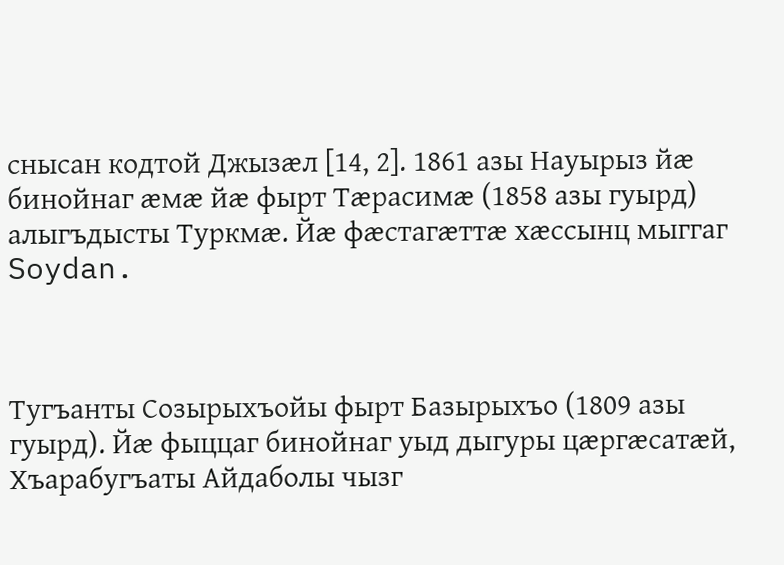снысан кодтой Джызæл [14, 2]. 1861 азы Науырыз йæ бинойнаг æмæ йæ фырт Тæрасимæ (1858 азы гуырд) алыгъдысты Туркмæ. Йæ фæстагæттæ хæссынц мыггаг Soydan.



Тугъанты Созырыхъойы фырт Базырыхъо (1809 азы гуырд). Йæ фыццаг бинойнаг уыд дыгуры цæргæсатæй, Хъарабугъаты Айдаболы чызг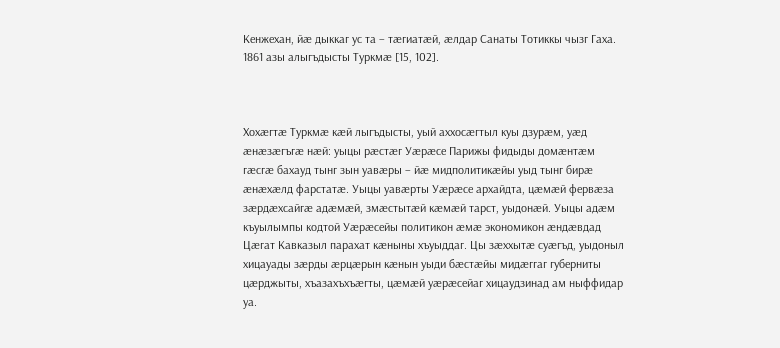Кенжехан, йæ дыккаг ус та – тæгиатæй, æлдар Санаты Тотиккы чызг Гаха. 1861 азы алыгъдысты Туркмæ [15, 102].



Хохæгтæ Туркмæ кæй лыгъдысты, уый аххосæгтыл куы дзурæм, уæд æнæзæгъгæ нæй: уыцы рæстæг Уæрæсе Парижы фидыды домæнтæм гæсгæ бахауд тынг зын уавæры – йæ мидполитикæйы уыд тынг бирæ æнæхæлд фарстатæ. Уыцы уавæрты Уæрæсе архайдта, цæмæй фервæза зæрдæхсайгæ адæмæй, змæстытæй кæмæй тарст, уыдонæй. Уыцы адæм къуылымпы кодтой Уæрæсейы политикон æмæ экономикон æндæвдад Цæгат Кавказыл парахат кæныны хъуыддаг. Цы зæххытæ суæгъд, уыдоныл хицауады зæрды æрцæрын кæнын уыди бæстæйы мидæггаг губерниты цæрджыты, хъазахъхъæгты, цæмæй уæрæсейаг хицаудзинад ам ныффидар уа.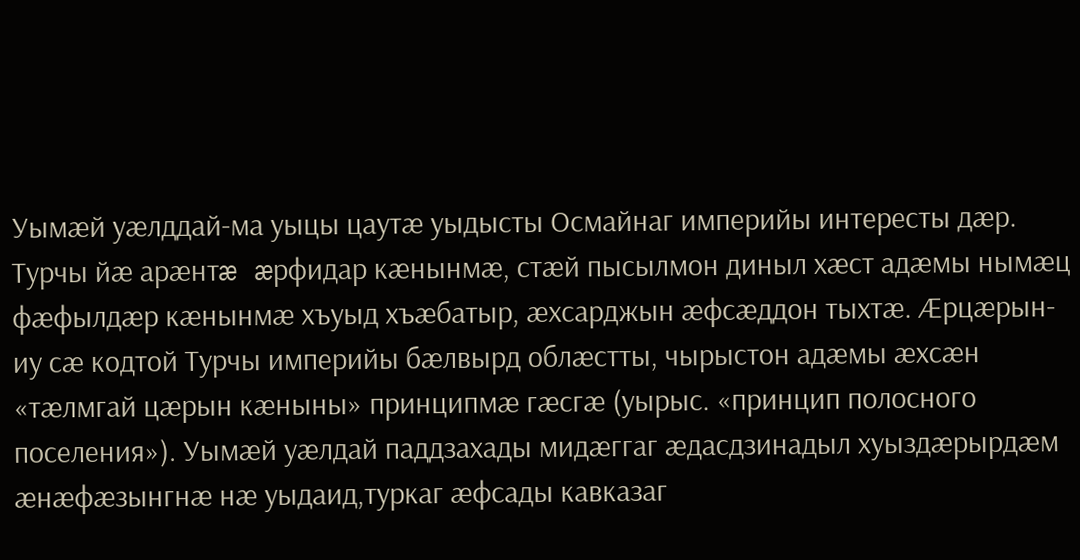Уымæй уæлддай-ма уыцы цаутæ уыдысты Осмайнаг империйы интересты дæр. Турчы йæ арæнтæ æрфидар кæнынмæ, стæй пысылмон диныл хæст адæмы нымæц фæфылдæр кæнынмæ хъуыд хъæбатыр, æхсарджын æфсæддон тыхтæ. Æрцæрын-иу сæ кодтой Турчы империйы бæлвырд облæстты, чырыстон адæмы æхсæн «тæлмгай цæрын кæныны» принципмæ гæсгæ (уырыс. «принцип полосного поселения»). Уымæй уæлдай паддзахады мидæггаг æдасдзинадыл хуыздæрырдæм æнæфæзынгнæ нæ уыдаид,туркаг æфсады кавказаг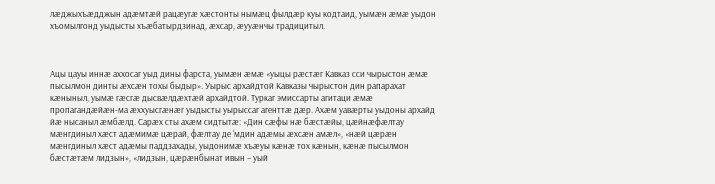лæджыхъæдджын адæмтæй рацæугæ хæстонты нымæц фылдæр куы кодтаид, уымæн æмæ уыдон хъомылгонд уыдысты хъæбатырдзинад, æхсар, æууæнчы традицитыл.



Ацы цауы иннæ аххосаг уыд дины фарста, уымæн æмæ «уыцы рæстæг Кавказ сси чырыстон æмæ пысылмон динты æхсæн тохы быдыр». Уырыс архайдтой Кавказы чырыстон дин рапарахат кæныныл, уымæ гæсгæ дысвæлдæхтæй архайдтой. Туркаг эмиссарты агитаци æмæ пропагандæйæн-ма æххуысгæнæг уыдысты уырыссаг агенттæ дæр. Ахæм уавæрты уыдоны архайд йæ нысаныл æмбæлд. Сарæх сты ахæм сидтытæ: «Дин сæфы нæ бæстæйы, цæйнæфæлтау мæнгдиныл хæст адæмимæ цæрай, фæлтау де ‘мдин адæмы æхсæн амæл», «нæй цæрæн мæнгдиныл хæст адæмы паддзахады, уыдонимæ хъæуы кæнæ тох кæнын, кæнæ пысылмон бæстæтæм лидзын», «лидзын, цæрæнбынат ивын – уый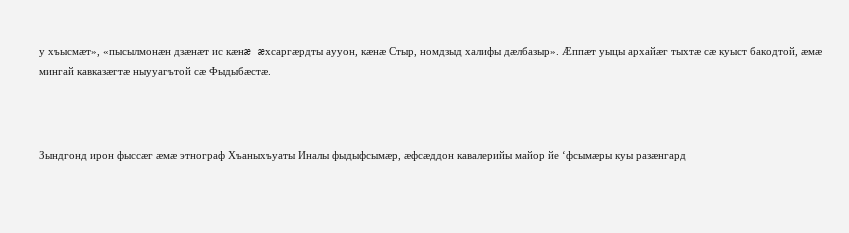у хъысмæт», «пысылмонæн дзæнæт ис кæнæ æхсаргæрдты аууон, кæнæ Стыр, номдзыд халифы дæлбазыр». Æппæт уыцы архайæг тыхтæ сæ куыст бакодтой, æмæ мингай кавказæгтæ ныууагътой сæ Фыдыбæстæ.



Зындгонд ирон фыссæг æмæ этнограф Хъаныхъуаты Иналы фыдыфсымæр, æфсæддон кавалерийы майор йе ‘фсымæры куы разæнгард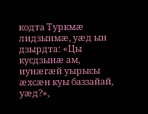кодта Туркмæ лидзынмæ, уæд ын дзырдта: «Цы кусдзынæ ам, иунæгæй уырысы æхсæн куы баззайай, уæд?»,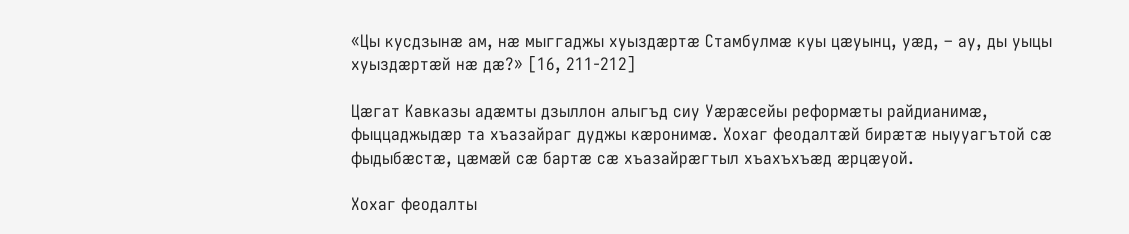«Цы кусдзынæ ам, нæ мыггаджы хуыздæртæ Стамбулмæ куы цæуынц, уæд, – ау, ды уыцы хуыздæртæй нæ дæ?» [16, 211-212]

Цæгат Кавказы адæмты дзыллон алыгъд сиу Уæрæсейы реформæты райдианимæ, фыццаджыдæр та хъазайраг дуджы кæронимæ. Хохаг феодалтæй бирæтæ ныууагътой сæ фыдыбæстæ, цæмæй сæ бартæ сæ хъазайрæгтыл хъахъхъæд æрцæуой.

Хохаг феодалты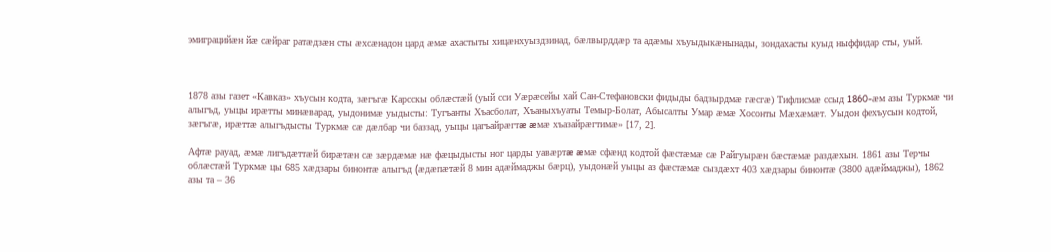эмиграцийæн йæ сæйраг ратæдзæн сты æхсæнадон цард æмæ ахастыты хицæнхуыздзинад, бæлвырддæр та адæмы хъуыдыкæнынады, зондахасты куыд ныффидар сты, уый.



1878 азы газет «Кавказ» хъусын кодта, зæгъгæ Карсскы облæстæй (уый сси Уæрæсейы хай Сан-Стефановски фидыды бадзырдмæ гæсгæ) Тифлисмæ ссыд 1860-æм азы Туркмæ чи алыгъд, уыцы ирæтты минæварад, уыдонимæ уыдысты: Тугъанты Хъасболат, Хъаныхъуаты Темыр-Болат, Абысалты Умар æмæ Хосонты Мæхæмæт. Уыдон фехъусын кодтой, зæгъгæ, ирæттæ алыгъдысты Туркмæ сæ дæлбар чи баззад, уыцы цагъайрæгтæ æмæ хъазайрæгтимæ» [17, 2].

Афтæ рауад, æмæ лигъдæттæй бирæтæн сæ зæрдæмæ нæ фæцыдысты ног царды уавæртæ æмæ сфæнд кодтой фæстæмæ сæ Райгуырæн бæстæмæ раздæхын. 1861 азы Терчы облæстæй Туркмæ цы 685 хæдзары бинонтæ алыгъд (æдæпæтæй 8 мин адæймаджы бæрц), уыдонæй уыцы аз фæстæмæ сыздæхт 403 хæдзары бинонтæ (3800 адæймаджы), 1862 азы та – 36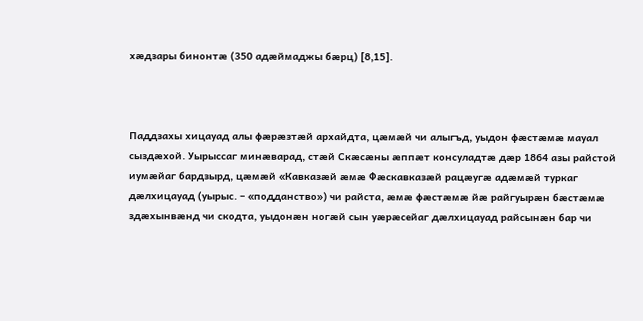хæдзары бинонтæ (350 адæймаджы бæрц) [8,15].



Паддзахы хицауад алы фæрæзтæй архайдта, цæмæй чи алыгъд, уыдон фæстæмæ мауал сыздæхой. Уырыссаг минæварад, стæй Скæсæны æппæт консуладтæ дæр 1864 азы райстой иумæйаг бардзырд, цæмæй «Кавказæй æмæ Фæскавказæй рацæугæ адæмæй туркаг дæлхицауад (уырыс. – «подданство») чи райста, æмæ фæстæмæ йæ райгуырæн бæстæмæ здæхынвæнд чи скодта, уыдонæн ногæй сын уæрæсейаг дæлхицауад райсынæн бар чи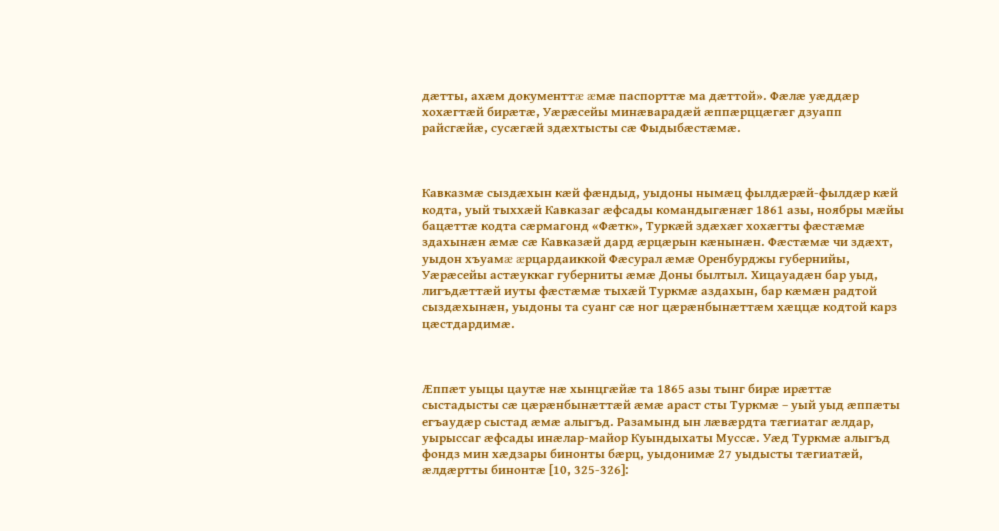дæтты, ахæм документтæ æмæ паспорттæ ма дæттой». Фæлæ уæддæр хохæгтæй бирæтæ, Уæрæсейы минæварадæй æппæрццæгæг дзуапп райсгæйæ, сусæгæй здæхтысты сæ Фыдыбæстæмæ.



Кавказмæ сыздæхын кæй фæндыд, уыдоны нымæц фылдæрæй-фылдæр кæй кодта, уый тыххæй Кавказаг æфсады командыгæнæг 1861 азы, ноябры мæйы бацæттæ кодта сæрмагонд «Фæтк», Туркæй здæхæг хохæгты фæстæмæ здахынæн æмæ сæ Кавказæй дард æрцæрын кæнынæн. Фæстæмæ чи здæхт, уыдон хъуамæ æрцардаиккой Фæсурал æмæ Оренбурджы губернийы, Уæрæсейы астæуккаг губерниты æмæ Доны былтыл. Хицауадæн бар уыд, лигъдæттæй иуты фæстæмæ тыхæй Туркмæ аздахын, бар кæмæн радтой сыздæхынæн, уыдоны та суанг сæ ног цæрæнбынæттæм хæццæ кодтой карз цæстдардимæ.



Æппæт уыцы цаутæ нæ хынцгæйæ та 1865 азы тынг бирæ ирæттæ сыстадысты сæ цæрæнбынæттæй æмæ араст сты Туркмæ – уый уыд æппæты егъаудæр сыстад æмæ алыгъд. Разамынд ын лæвæрдта тæгиатаг æлдар, уырыссаг æфсады инæлар-майор Куындыхаты Муссæ. Уæд Туркмæ алыгъд фондз мин хæдзары бинонты бæрц, уыдонимæ 27 уыдысты тæгиатæй, æлдæртты бинонтæ [10, 325-326]: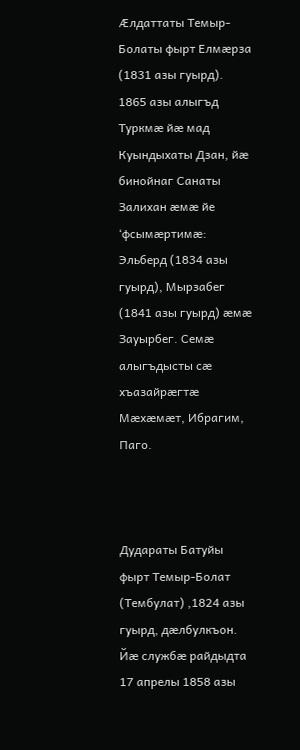Æлдаттаты Темыр-Болаты фырт Елмæрза (1831 азы гуырд). 1865 азы алыгъд Туркмæ йæ мад Куындыхаты Дзан, йæ бинойнаг Санаты Залихан æмæ йе ‘фсымæртимæ: Эльберд (1834 азы гуырд), Мырзабег (1841 азы гуырд) æмæ Зауырбег. Семæ алыгъдысты сæ хъазайрæгтæ Мæхæмæт, Ибрагим, Паго.



Дудараты Батуйы фырт Темыр-Болат (Тембулат) ,1824 азы гуырд, дæлбулкъон. Йæ службæ райдыдта 17 апрелы 1858 азы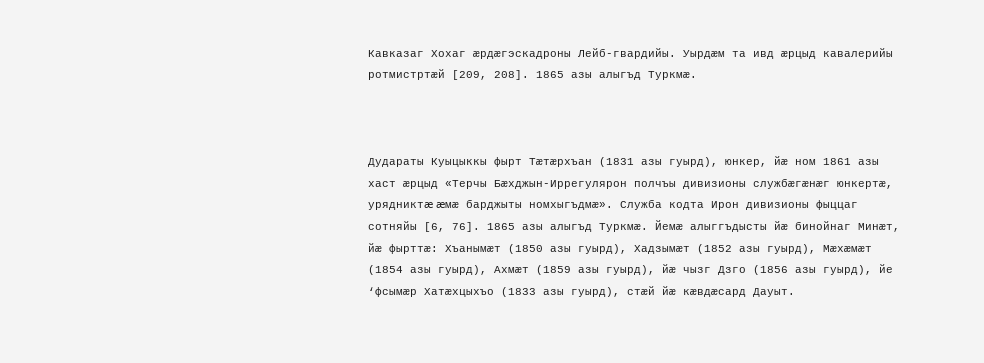Кавказаг Хохаг æрдæгэскадроны Лейб-гвардийы. Уырдæм та ивд æрцыд кавалерийы ротмистртæй [209, 208]. 1865 азы алыгъд Туркмæ.



Дудараты Куыцыккы фырт Тæтæрхъан (1831 азы гуырд), юнкер, йæ ном 1861 азы хаст æрцыд «Терчы Бæхджын-Иррегулярон полчъы дивизионы службæгæнæг юнкертæ, урядниктæ æмæ барджыты номхыгъдмæ». Служба кодта Ирон дивизионы фыццаг сотняйы [6, 76]. 1865 азы алыгъд Туркмæ. Йемæ алыггъдысты йæ бинойнаг Минæт, йæ фырттæ: Хъанымæт (1850 азы гуырд), Хадзымæт (1852 азы гуырд), Мæхæмæт (1854 азы гуырд), Ахмæт (1859 азы гуырд), йæ чызг Дзго (1856 азы гуырд), йе ‘фсымæр Хатæхцыхъо (1833 азы гуырд), стæй йæ кæвдæсард Дауыт.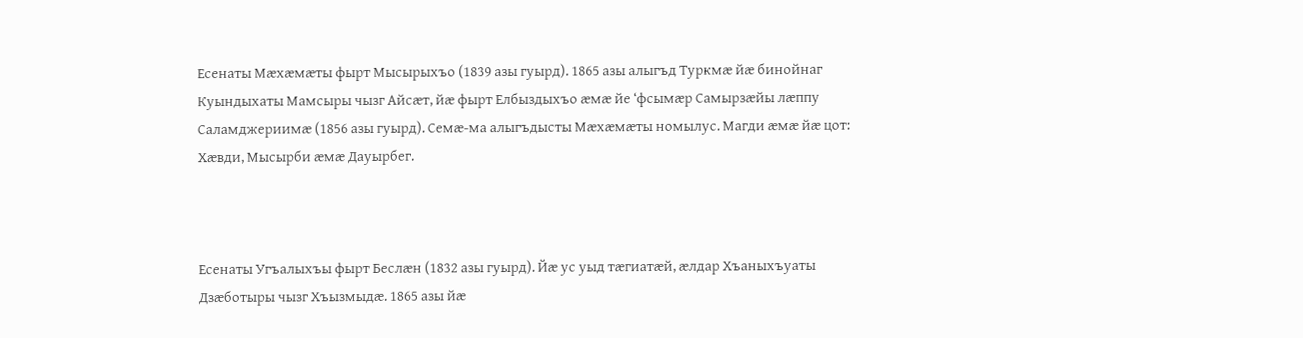Есенаты Мæхæмæты фырт Мысырыхъо (1839 азы гуырд). 1865 азы алыгъд Туркмæ йæ бинойнаг Куындыхаты Мамсыры чызг Айсæт, йæ фырт Елбыздыхъо æмæ йе ‘фсымæр Самырзæйы лæппу Саламджериимæ (1856 азы гуырд). Семæ-ма алыгъдысты Мæхæмæты номылус. Магди æмæ йæ цот: Хæвди, Мысырби æмæ Дауырбег.



Есенаты Угъалыхъы фырт Беслæн (1832 азы гуырд). Йæ ус уыд тæгиатæй, æлдар Хъаныхъуаты Дзæботыры чызг Хъызмыдæ. 1865 азы йæ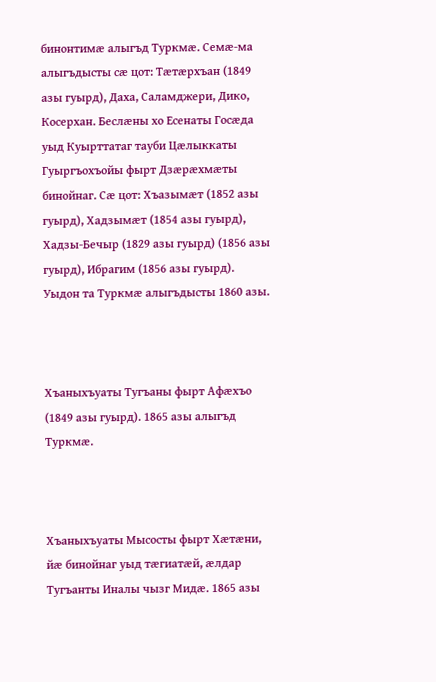бинонтимæ алыгъд Туркмæ. Семæ-ма алыгъдысты сæ цот: Тæтæрхъан (1849 азы гуырд), Даха, Саламджери, Дико, Косерхан. Беслæны хо Есенаты Госæда уыд Куырттатаг тауби Цæлыккаты Гуыргъохъойы фырт Дзæрæхмæты бинойнаг. Сæ цот: Хъазымæт (1852 азы гуырд), Хадзымæт (1854 азы гуырд), Хадзы-Бечыр (1829 азы гуырд) (1856 азы гуырд), Ибрагим (1856 азы гуырд). Уыдон та Туркмæ алыгъдысты 1860 азы.



Хъаныхъуаты Тугъаны фырт Афæхъо (1849 азы гуырд). 1865 азы алыгъд Туркмæ.



Хъаныхъуаты Мысосты фырт Хæтæни, йæ бинойнаг уыд тæгиатæй, æлдар Тугъанты Иналы чызг Мидæ. 1865 азы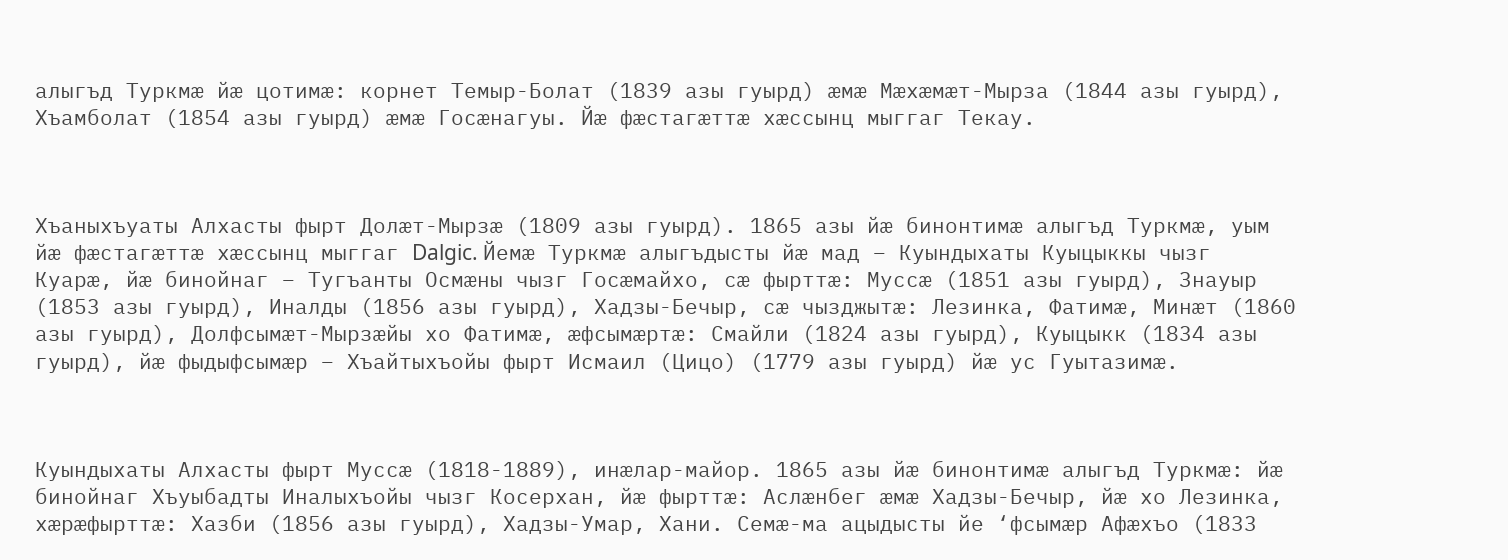алыгъд Туркмæ йæ цотимæ: корнет Темыр-Болат (1839 азы гуырд) æмæ Мæхæмæт-Мырза (1844 азы гуырд), Хъамболат (1854 азы гуырд) æмæ Госæнагуы. Йæ фæстагæттæ хæссынц мыггаг Текау.



Хъаныхъуаты Алхасты фырт Долæт-Мырзæ (1809 азы гуырд). 1865 азы йæ бинонтимæ алыгъд Туркмæ, уым йæ фæстагæттæ хæссынц мыггаг Dalgic. Йемæ Туркмæ алыгъдысты йæ мад – Куындыхаты Куыцыккы чызг Куарæ, йæ бинойнаг – Тугъанты Осмæны чызг Госæмайхо, сæ фырттæ: Муссæ (1851 азы гуырд), Знауыр (1853 азы гуырд), Иналды (1856 азы гуырд), Хадзы-Бечыр, сæ чызджытæ: Лезинка, Фатимæ, Минæт (1860 азы гуырд), Долфсымæт-Мырзæйы хо Фатимæ, æфсымæртæ: Смайли (1824 азы гуырд), Куыцыкк (1834 азы гуырд), йæ фыдыфсымæр – Хъайтыхъойы фырт Исмаил (Цицо) (1779 азы гуырд) йæ ус Гуытазимæ.



Куындыхаты Алхасты фырт Муссæ (1818-1889), инæлар-майор. 1865 азы йæ бинонтимæ алыгъд Туркмæ: йæ бинойнаг Хъуыбадты Иналыхъойы чызг Косерхан, йæ фырттæ: Аслæнбег æмæ Хадзы-Бечыр, йæ хо Лезинка, хæрæфырттæ: Хазби (1856 азы гуырд), Хадзы-Умар, Хани. Семæ-ма ацыдысты йе ‘фсымæр Афæхъо (1833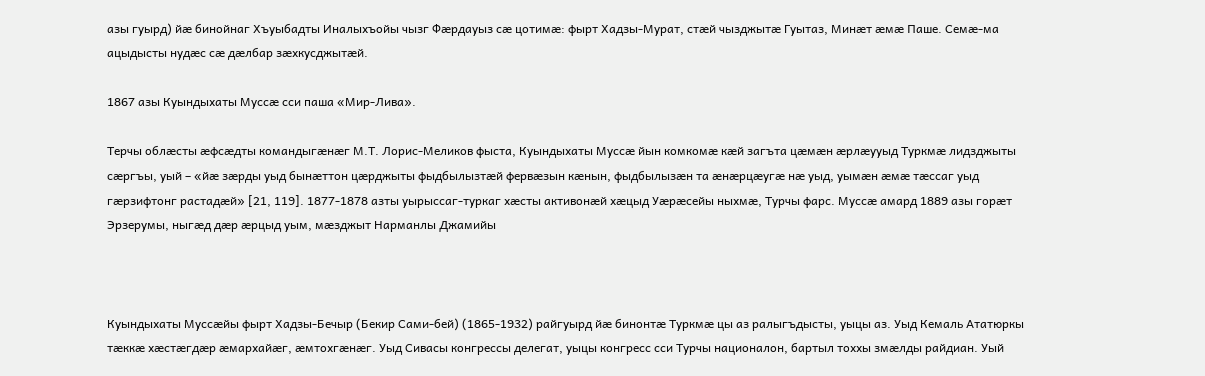азы гуырд) йæ бинойнаг Хъуыбадты Иналыхъойы чызг Фæрдауыз сæ цотимæ: фырт Хадзы-Мурат, стæй чызджытæ Гуытаз, Минæт æмæ Паше. Семæ-ма ацыдысты нудæс сæ дæлбар зæхкусджытæй.

1867 азы Куындыхаты Муссæ сси паша «Мир-Лива».

Терчы облæсты æфсæдты командыгæнæг М.Т. Лорис-Меликов фыста, Куындыхаты Муссæ йын комкомæ кæй загъта цæмæн æрлæууыд Туркмæ лидзджыты сæргъы, уый – «йæ зæрды уыд бынæттон цæрджыты фыдбылызтæй фервæзын кæнын, фыдбылызæн та æнæрцæугæ нæ уыд, уымæн æмæ тæссаг уыд гæрзифтонг растадæй» [21, 119]. 1877-1878 азты уырыссаг-туркаг хæсты активонæй хæцыд Уæрæсейы ныхмæ, Турчы фарс. Муссæ амард 1889 азы горæт Эрзерумы, ныгæд дæр æрцыд уым, мæзджыт Нарманлы Джамийы



Куындыхаты Муссæйы фырт Хадзы-Бечыр (Бекир Сами-бей) (1865-1932) райгуырд йæ бинонтæ Туркмæ цы аз ралыгъдысты, уыцы аз. Уыд Кемаль Ататюркы тæккæ хæстæгдæр æмархайæг, æмтохгæнæг. Уыд Сивасы конгрессы делегат, уыцы конгресс сси Турчы националон, бартыл тоххы змæлды райдиан. Уый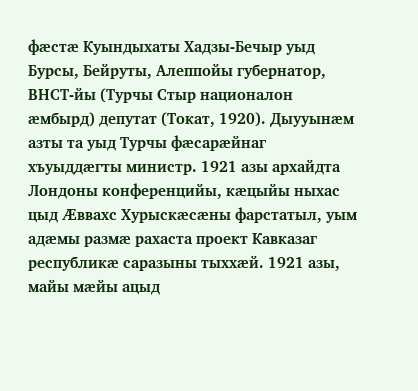фæстæ Куындыхаты Хадзы-Бечыр уыд Бурсы, Бейруты, Алеппойы губернатор, ВНСТ-йы (Турчы Стыр националон æмбырд) депутат (Токат, 1920). Дыууынæм азты та уыд Турчы фæсарæйнаг хъуыддæгты министр. 1921 азы архайдта Лондоны конференцийы, кæцыйы ныхас цыд Æввахс Хурыскæсæны фарстатыл, уым адæмы размæ рахаста проект Кавказаг республикæ саразыны тыххæй. 1921 азы, майы мæйы ацыд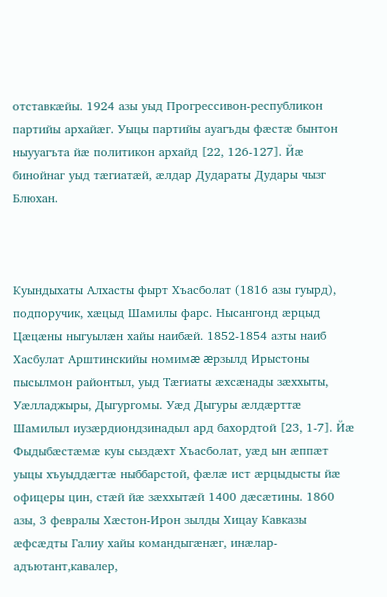отставкæйы. 1924 азы уыд Прогрессивон-республикон партийы архайæг. Уыцы партийы ауагъды фæстæ бынтон ныууагъта йæ политикон архайд [22, 126-127]. Йæ бинойнаг уыд тæгиатæй, æлдар Дудараты Дудары чызг Блюхан.



Куындыхаты Алхасты фырт Хъасболат (1816 азы гуырд), подпоручик, хæцыд Шамилы фарс. Нысангонд æрцыд Цæцæны ныгуылæн хайы наибæй. 1852-1854 азты наиб Хасбулат Арштинскийы номимæ æрзылд Ирыстоны пысылмон районтыл, уыд Тæгиаты æхсæнады зæххыты, Уæлладжыры, Дыгургомы. Уæд Дыгуры æлдæрттæ Шамилыл иузæрдиондзинадыл ард бахордтой [23, 1-7]. Йæ Фыдыбæстæмæ куы сыздæхт Хъасболат, уæд ын æппæт уыцы хъуыддæгтæ ныббарстой, фæлæ ист æрцыдысты йæ офицеры цин, стæй йæ зæххытæй 1400 дæсæтины. 1860 азы, 3 февралы Хæстон-Ирон зылды Хицау Кавказы æфсæдты Галиу хайы командыгæнæг, инæлар-адъютант,кавалер,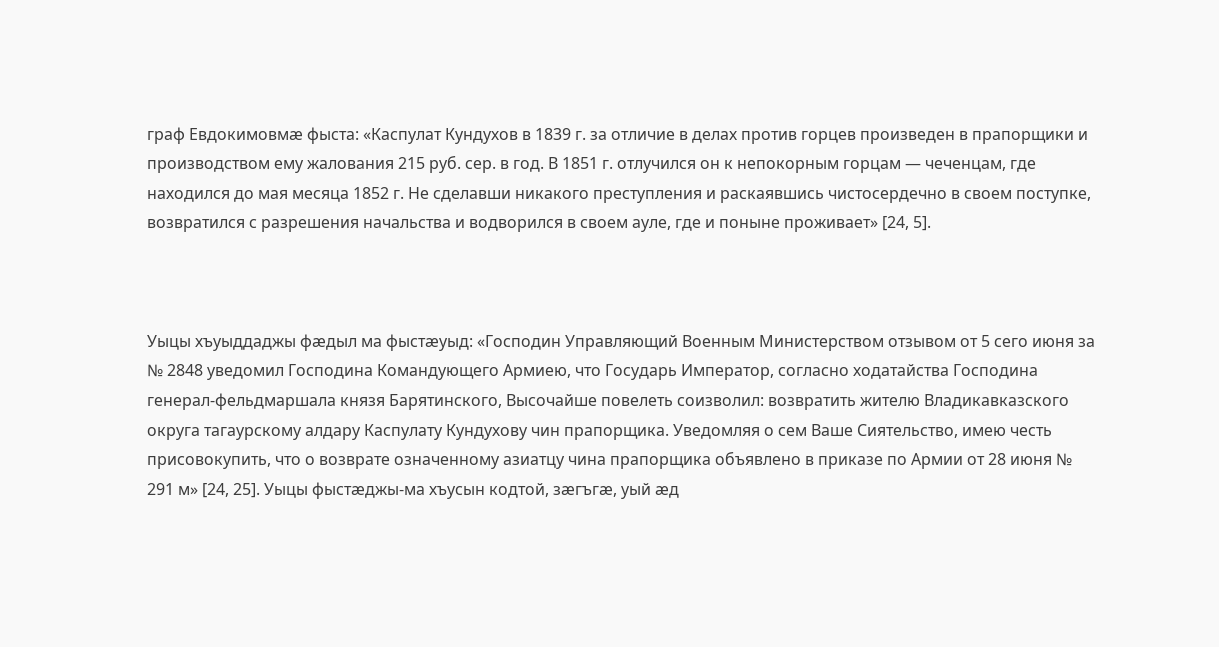граф Евдокимовмæ фыста: «Каспулат Кундухов в 1839 г. за отличие в делах против горцев произведен в прапорщики и производством ему жалования 215 руб. сер. в год. В 1851 г. отлучился он к непокорным горцам — чеченцам, где находился до мая месяца 1852 г. Не сделавши никакого преступления и раскаявшись чистосердечно в своем поступке, возвратился с разрешения начальства и водворился в своем ауле, где и поныне проживает» [24, 5].



Уыцы хъуыддаджы фæдыл ма фыстæуыд: «Господин Управляющий Военным Министерством отзывом от 5 сего июня за № 2848 уведомил Господина Командующего Армиею, что Государь Император, согласно ходатайства Господина генерал-фельдмаршала князя Барятинского, Высочайше повелеть соизволил: возвратить жителю Владикавказского округа тагаурскому алдару Каспулату Кундухову чин прапорщика. Уведомляя о сем Ваше Сиятельство, имею честь присовокупить, что о возврате означенному азиатцу чина прапорщика объявлено в приказе по Армии от 28 июня № 291 м» [24, 25]. Уыцы фыстæджы-ма хъусын кодтой, зæгъгæ, уый æд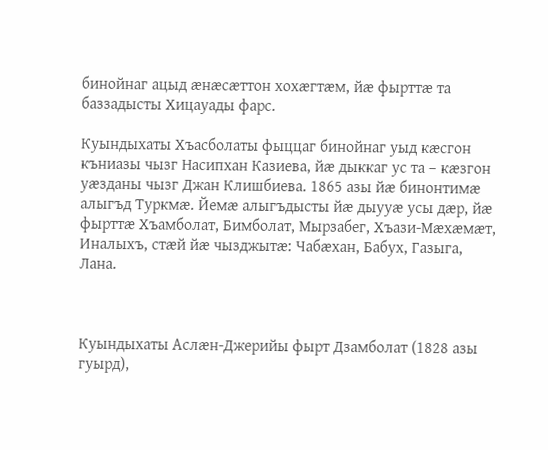бинойнаг ацыд æнæсæттон хохæгтæм, йæ фырттæ та баззадысты Хицауады фарс.

Куындыхаты Хъасболаты фыццаг бинойнаг уыд кæсгон къниазы чызг Насипхан Казиева, йæ дыккаг ус та – кæзгон уæзданы чызг Джан Клишбиева. 1865 азы йæ бинонтимæ алыгъд Туркмæ. Йемæ алыгъдысты йæ дыууæ усы дæр, йæ фырттæ Хъамболат, Бимболат, Мырзабег, Хъази-Мæхæмæт, Иналыхъ, стæй йæ чызджытæ: Чабæхан, Бабух, Газыга, Лана.



Куындыхаты Аслæн-Джерийы фырт Дзамболат (1828 азы гуырд),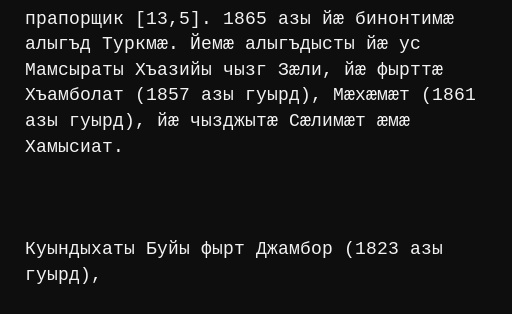прапорщик [13,5]. 1865 азы йæ бинонтимæ алыгъд Туркмæ. Йемæ алыгъдысты йæ ус Мамсыраты Хъазийы чызг Зæли, йæ фырттæ Хъамболат (1857 азы гуырд), Мæхæмæт (1861 азы гуырд), йæ чызджытæ Сæлимæт æмæ Хамысиат.



Куындыхаты Буйы фырт Джамбор (1823 азы гуырд),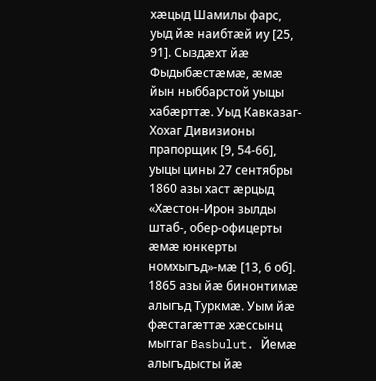хæцыд Шамилы фарс, уыд йæ наибтæй иу [25, 91]. Сыздæхт йæ Фыдыбæстæмæ, æмæ йын ныббарстой уыцы хабæрттæ. Уыд Кавказаг-Хохаг Дивизионы прапорщик [9, 54-66], уыцы цины 27 сентябры 1860 азы хаст æрцыд «Хæстон-Ирон зылды штаб-, обер-офицерты æмæ юнкерты номхыгъд»-мæ [13, 6 об]. 1865 азы йæ бинонтимæ алыгъд Туркмæ. Уым йæ фæстагæттæ хæссынц мыггаг Basbulut. Йемæ алыгъдысты йæ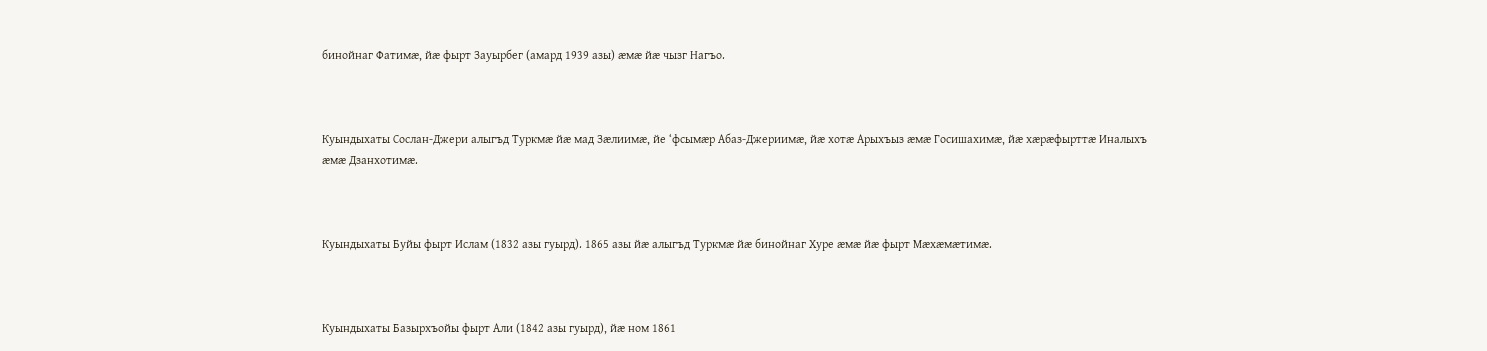бинойнаг Фатимæ, йæ фырт Зауырбег (амард 1939 азы) æмæ йæ чызг Нагъо.



Куындыхаты Сослан-Джери алыгъд Туркмæ йæ мад Зæлиимæ, йе ‘фсымæр Абаз-Джериимæ, йæ хотæ Арыхъыз æмæ Госишахимæ, йæ хæрæфырттæ Иналыхъ æмæ Дзанхотимæ.



Куындыхаты Буйы фырт Ислам (1832 азы гуырд). 1865 азы йæ алыгъд Туркмæ йæ бинойнаг Хуре æмæ йæ фырт Мæхæмæтимæ.



Куындыхаты Базырхъойы фырт Али (1842 азы гуырд), йæ ном 1861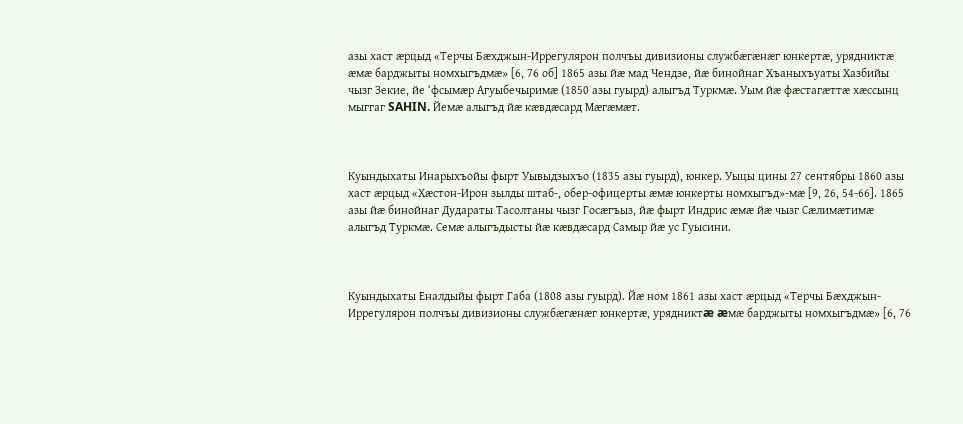азы хаст æрцыд «Терчы Бæхджын-Иррегулярон полчъы дивизионы службæгæнæг юнкертæ, урядниктæ æмæ барджыты номхыгъдмæ» [6, 76 об] 1865 азы йæ мад Чендзе, йæ бинойнаг Хъаныхъуаты Хазбийы чызг Зекие, йе ‘фсымæр Агуыбечыримæ (1850 азы гуырд) алыгъд Туркмæ. Уым йæ фæстагæттæ хæссынц мыггаг SAHIN. Йемæ алыгъд йæ кæвдæсард Мæгæмæт.



Куындыхаты Инарыхъойы фырт Уывыдзыхъо (1835 азы гуырд), юнкер. Уыцы цины 27 сентябры 1860 азы хаст æрцыд «Хæстон-Ирон зылды штаб-, обер-офицерты æмæ юнкерты номхыгъд»-мæ [9, 26, 54-66]. 1865 азы йæ бинойнаг Дудараты Тасолтаны чызг Госæгъыз, йæ фырт Индрис æмæ йæ чызг Сæлимæтимæ алыгъд Туркмæ. Семæ алыгъдысты йæ кæвдæсард Самыр йæ ус Гуысини.



Куындыхаты Еналдыйы фырт Габа (1808 азы гуырд). Йæ ном 1861 азы хаст æрцыд «Терчы Бæхджын-Иррегулярон полчъы дивизионы службæгæнæг юнкертæ, урядниктæ æмæ барджыты номхыгъдмæ» [6, 76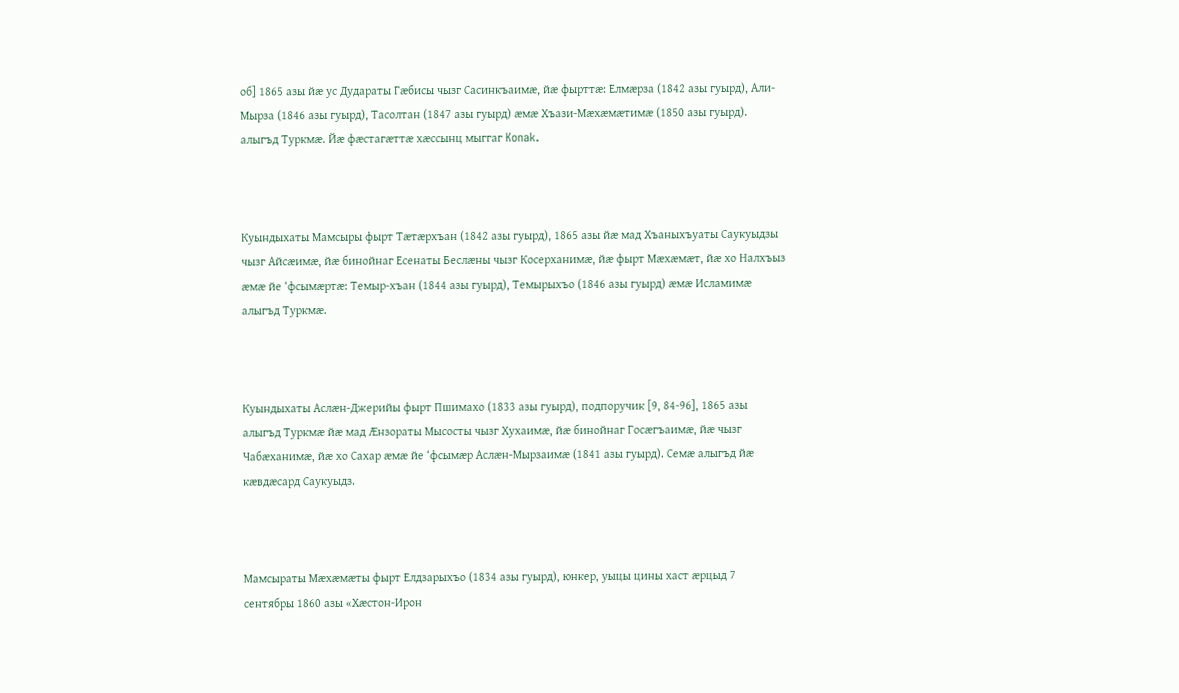об] 1865 азы йæ ус Дудараты Гæбисы чызг Сасинкъаимæ, йæ фырттæ: Елмæрза (1842 азы гуырд), Али-Мырза (1846 азы гуырд), Тасолтан (1847 азы гуырд) æмæ Хъази-Мæхæмæтимæ (1850 азы гуырд). алыгъд Туркмæ. Йæ фæстагæттæ хæссынц мыггаг Konak.



Куындыхаты Мамсыры фырт Тæтæрхъан (1842 азы гуырд), 1865 азы йæ мад Хъаныхъуаты Саукуыдзы чызг Айсæимæ, йæ бинойнаг Есенаты Беслæны чызг Косерханимæ, йæ фырт Мæхæмæт, йæ хо Налхъыз æмæ йе ‘фсымæртæ: Темыр-хъан (1844 азы гуырд), Темырыхъо (1846 азы гуырд) æмæ Исламимæ алыгъд Туркмæ.



Куындыхаты Аслæн-Джерийы фырт Пшимахо (1833 азы гуырд), подпоручик [9, 84-96], 1865 азы алыгъд Туркмæ йæ мад Æнзораты Мысосты чызг Хухаимæ, йæ бинойнаг Госæгъаимæ, йæ чызг Чабæханимæ, йæ хо Сахар æмæ йе ‘фсымæр Аслæн-Мырзаимæ (1841 азы гуырд). Семæ алыгъд йæ кæвдæсард Саукуыдз.



Мамсыраты Мæхæмæты фырт Елдзарыхъо (1834 азы гуырд), юнкер, уыцы цины хаст æрцыд 7 сентябры 1860 азы «Хæстон-Ирон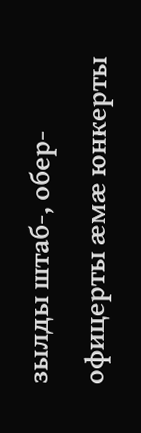зылды штаб-, обер-офицерты æмæ юнкерты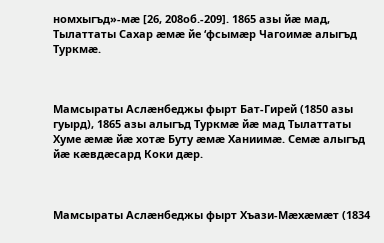номхыгъд»-мæ [26, 208об.-209]. 1865 азы йæ мад, Тылаттаты Сахар æмæ йе ‘фсымæр Чагоимæ алыгъд Туркмæ.



Мамсыраты Аслæнбеджы фырт Бат-Гирей (1850 азы гуырд), 1865 азы алыгъд Туркмæ йæ мад Тылаттаты Хуме æмæ йæ хотæ Буту æмæ Ханиимæ. Семæ алыгъд йæ кæвдæсард Коки дæр.



Мамсыраты Аслæнбеджы фырт Хъази-Мæхæмæт (1834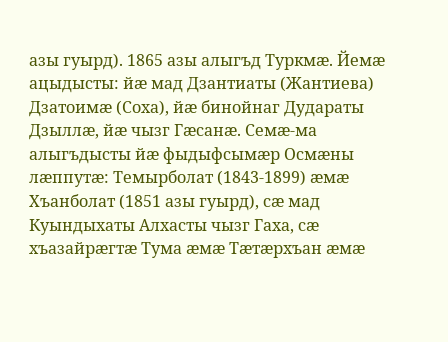азы гуырд). 1865 азы алыгъд Туркмæ. Йемæ ацыдысты: йæ мад Дзантиаты (Жантиева) Дзатоимæ (Соха), йæ бинойнаг Дудараты Дзыллæ, йæ чызг Гæсанæ. Семæ-ма алыгъдысты йæ фыдыфсымæр Осмæны лæппутæ: Темырболат (1843-1899) æмæ Хъанболат (1851 азы гуырд), сæ мад Куындыхаты Алхасты чызг Гаха, сæ хъазайрæгтæ Тума æмæ Тæтæрхъан æмæ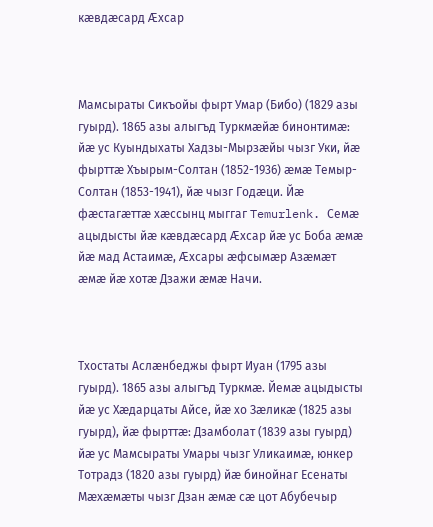кæвдæсард Æхсар



Мамсыраты Сикъойы фырт Умар (Бибо) (1829 азы гуырд). 1865 азы алыгъд Туркмæйæ бинонтимæ: йæ ус Куындыхаты Хадзы-Мырзæйы чызг Уки, йæ фырттæ Хъырым-Солтан (1852-1936) æмæ Темыр-Солтан (1853-1941), йæ чызг Годæци. Йæ фæстагæттæ хæссынц мыггаг Temurlenk. Семæ ацыдысты йæ кæвдæсард Æхсар йæ ус Боба æмæ йæ мад Астаимæ, Æхсары æфсымæр Азæмæт æмæ йæ хотæ Дзажи æмæ Начи.



Тхостаты Аслæнбеджы фырт Иуан (1795 азы гуырд). 1865 азы алыгъд Туркмæ. Йемæ ацыдысты йæ ус Хæдарцаты Айсе, йæ хо Зæликæ (1825 азы гуырд), йæ фырттæ: Дзамболат (1839 азы гуырд) йæ ус Мамсыраты Умары чызг Уликаимæ, юнкер Тотрадз (1820 азы гуырд) йæ бинойнаг Есенаты Мæхæмæты чызг Дзан æмæ сæ цот Абубечыр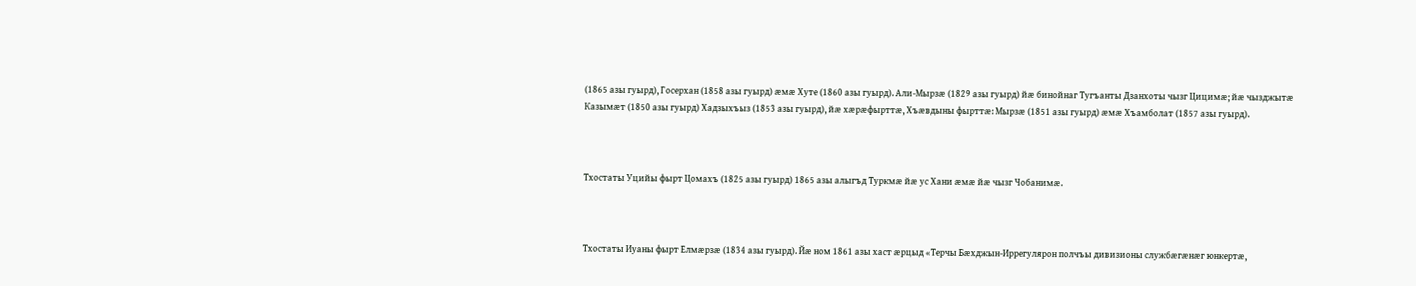(1865 азы гуырд), Госерхан (1858 азы гуырд) æмæ Хуте (1860 азы гуырд). Али-Мырзæ (1829 азы гуырд) йæ бинойнаг Тугъанты Дзанхоты чызг Цицимæ; йæ чызджытæ Казымæт (1850 азы гуырд) Хадзыхъыз (1853 азы гуырд), йæ хæрæфырттæ, Хъæвдыны фырттæ: Мырзæ (1851 азы гуырд) æмæ Хъамболат (1857 азы гуырд).



Тхостаты Уцийы фырт Цомахъ (1825 азы гуырд) 1865 азы алыгъд Туркмæ йæ ус Хани æмæ йæ чызг Чобанимæ.



Тхостаты Иуаны фырт Елмæрзæ (1834 азы гуырд). Йæ ном 1861 азы хаст æрцыд «Терчы Бæхджын-Иррегулярон полчъы дивизионы службæгæнæг юнкертæ,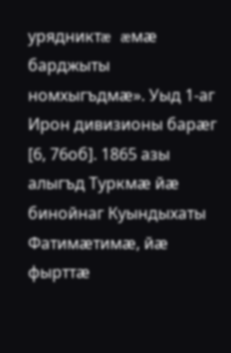урядниктæ æмæ барджыты номхыгъдмæ». Уыд 1-аг Ирон дивизионы барæг [6, 76об]. 1865 азы алыгъд Туркмæ йæ бинойнаг Куындыхаты Фатимæтимæ, йæ фырттæ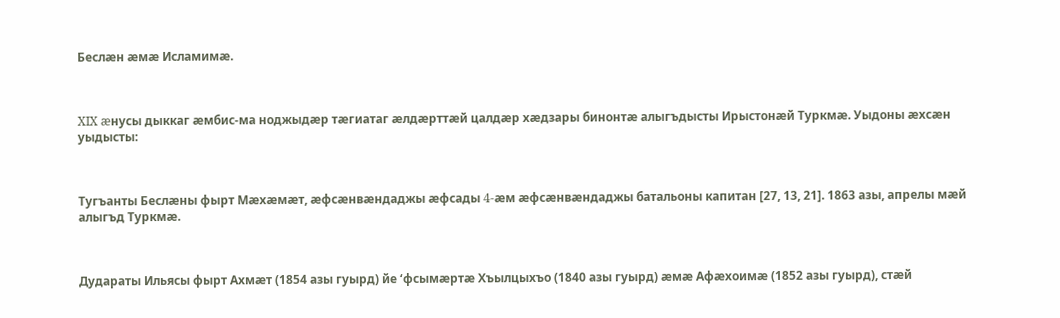Беслæн æмæ Исламимæ.



XIX æнусы дыккаг æмбис-ма ноджыдæр тæгиатаг æлдæрттæй цалдæр хæдзары бинонтæ алыгъдысты Ирыстонæй Туркмæ. Уыдоны æхсæн уыдысты:



Тугъанты Беслæны фырт Мæхæмæт, æфсæнвæндаджы æфсады 4-æм æфсæнвæндаджы батальоны капитан [27, 13, 21]. 1863 азы, апрелы мæй алыгъд Туркмæ.



Дудараты Ильясы фырт Ахмæт (1854 азы гуырд) йе ‘фсымæртæ Хъылцыхъо (1840 азы гуырд) æмæ Афæхоимæ (1852 азы гуырд), стæй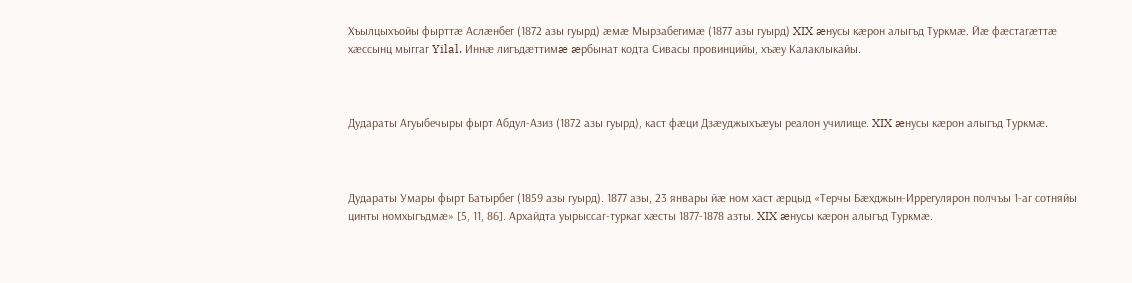Хъылцыхъойы фырттæ Аслæнбег (1872 азы гуырд) æмæ Мырзабегимæ (1877 азы гуырд) XIX æнусы кæрон алыгъд Туркмæ. Йæ фæстагæттæ хæссынц мыггаг Yilal. Иннæ лигъдæттимæ æрбынат кодта Сивасы провинцийы, хъæу Калаклыкайы.



Дудараты Агуыбечыры фырт Абдул-Азиз (1872 азы гуырд), каст фæци Дзæуджыхъæуы реалон училище. XIX æнусы кæрон алыгъд Туркмæ.



Дудараты Умары фырт Батырбег (1859 азы гуырд). 1877 азы, 23 январы йæ ном хаст æрцыд «Терчы Бæхджын-Иррегулярон полчъы 1-аг сотняйы цинты номхыгъдмæ» [5, 11, 86]. Архайдта уырыссаг-туркаг хæсты 1877-1878 азты. XIX æнусы кæрон алыгъд Туркмæ.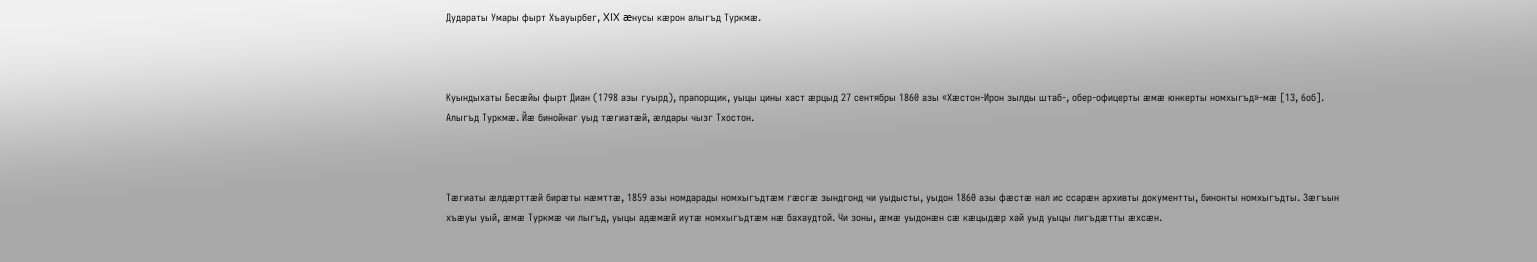Дудараты Умары фырт Хъауырбег, XIX æнусы кæрон алыгъд Туркмæ.



Куындыхаты Бесæйы фырт Диан (1798 азы гуырд), прапорщик, уыцы цины хаст æрцыд 27 сентябры 1860 азы «Хæстон-Ирон зылды штаб-, обер-офицерты æмæ юнкерты номхыгъд»-мæ [13, 6об]. Алыгъд Туркмæ. Йæ бинойнаг уыд тæгиатæй, æлдары чызг Тхостон.



Тæгиаты æлдæрттæй бирæты нæмттæ, 1859 азы номдарады номхыгъдтæм гæсгæ зындгонд чи уыдысты, уыдон 1860 азы фæстæ нал ис ссарæн архивты документты, бинонты номхыгъдты. Зæгъын хъæуы уый, æмæ Туркмæ чи лыгъд, уыцы адæмæй иутæ номхыгъдтæм нæ бахаудтой. Чи зоны, æмæ уыдонæн сæ кæцыдæр хай уыд уыцы лигъдæтты æхсæн.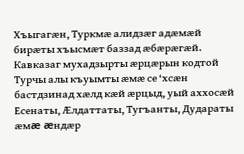Хъыгагæн, Туркмæ алидзæг адæмæй бирæты хъысмæт баззад æбæрæгæй. Кавказаг мухадзырты æрцæрын кодтой Турчы алы къуымты æмæ се ‘хсæн бастдзинад хæлд кæй æрцыд, уый аххосæй Есенаты, Æлдаттаты, Тугъанты, Дудараты æмæ æндæр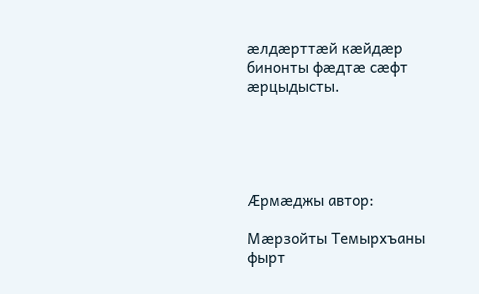æлдæрттæй кæйдæр бинонты фæдтæ сæфт æрцыдысты.





Æрмæджы автор:

Мæрзойты Темырхъаны фырт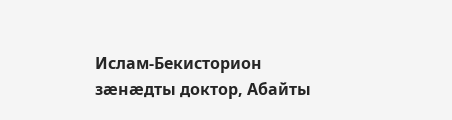Ислам-Бекисторион зæнæдты доктор, Абайты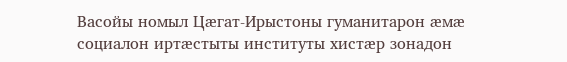Васойы номыл Цæгат-Ирыстоны гуманитарон æмæ социалон иртæстыты институты хистæр зонадон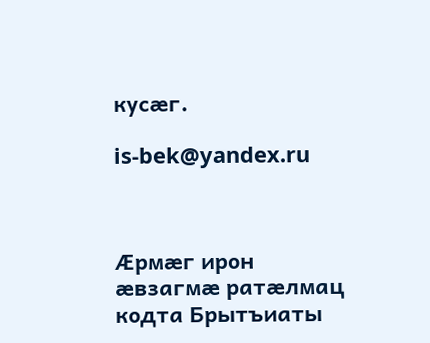кусæг.

is-bek@yandex.ru



Æрмæг ирон æвзагмæ ратæлмац кодта Брытъиаты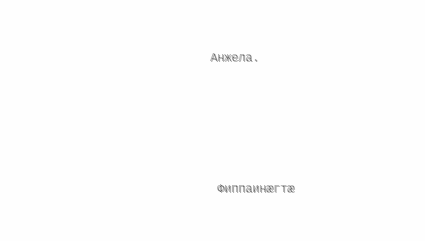Анжела.









 Фиппаинæгтæ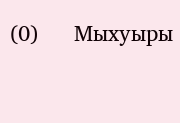(0)      Мыхуыры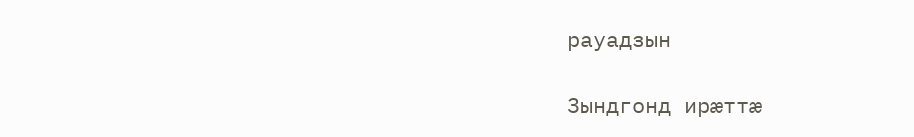рауадзын

Зындгонд ирæттæ